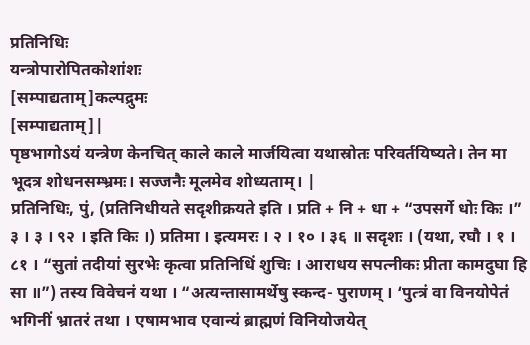प्रतिनिधिः
यन्त्रोपारोपितकोशांशः
[सम्पाद्यताम्]कल्पद्रुमः
[सम्पाद्यताम्]|
पृष्ठभागोऽयं यन्त्रेण केनचित् काले काले मार्जयित्वा यथास्रोतः परिवर्तयिष्यते। तेन मा भूदत्र शोधनसम्भ्रमः। सज्जनैः मूलमेव शोध्यताम्। |
प्रतिनिधिः, पुं, (प्रतिनिधीयते सदृशीक्रयते इति । प्रति + नि + धा + “उपसर्गे धोः किः ।” ३ । ३ । ९२ । इति किः ।) प्रतिमा । इत्यमरः । २ । १० । ३६ ॥ सदृशः । (यथा, रघौ । १ । ८१ । “सुतां तदीयां सुरभेः कृत्वा प्रतिनिधिं शुचिः । आराधय सपत्नीकः प्रीता कामदुघा हि सा ॥”) तस्य विवेचनं यथा । “अत्यन्तासामर्थेषु स्कन्द- पुराणम् । ‘पुत्त्रं वा विनयोपेतं भगिनीं भ्रातरं तथा । एषामभाव एवान्यं ब्राह्मणं विनियोजयेत्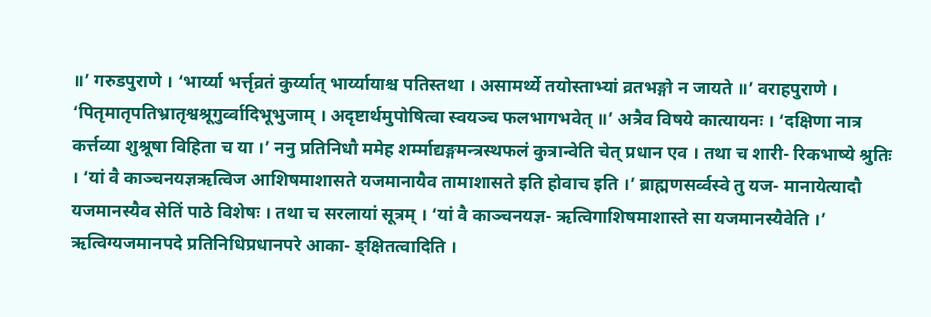॥’ गरुडपुराणे । ‘भार्य्या भर्त्तृव्रतं कुर्य्यात् भार्य्यायाश्च पतिस्तथा । असामर्थ्ये तयोस्ताभ्यां व्रतभङ्गो न जायते ॥’ वराहपुराणे । ‘पितृमातृपतिभ्रातृश्वश्रूगुर्व्वादिभूभुजाम् । अदृष्टार्थमुपोषित्वा स्वयञ्च फलभागभवेत् ॥’ अत्रैव विषये कात्यायनः । ‘दक्षिणा नात्र कर्त्तव्या शुश्रूषा विहिता च या ।’ ननु प्रतिनिधौ ममेह शर्म्माद्यङ्गमन्त्रस्थफलं कुत्रान्वेति चेत् प्रधान एव । तथा च शारी- रिकभाष्ये श्रुतिः । ‘यां वै काञ्चनयज्ञऋत्विज आशिषमाशासते यजमानायैव तामाशासते इति होवाच इति ।’ ब्राह्मणसर्व्वस्वे तु यज- मानायेत्यादौ यजमानस्यैव सेतिं पाठे विशेषः । तथा च सरलायां सूत्रम् । ‘यां वै काञ्चनयज्ञ- ऋत्विगाशिषमाशास्ते सा यजमानस्यैवेति ।’ ऋत्विग्यजमानपदे प्रतिनिधिप्रधानपरे आका- ङ्क्षितत्वादिति ।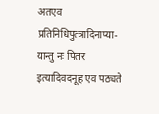अतएव प्रतिनिधिपुत्त्रादिनाप्या- यान्तु नः पितर इत्यादिवदनूह एव पठ्यते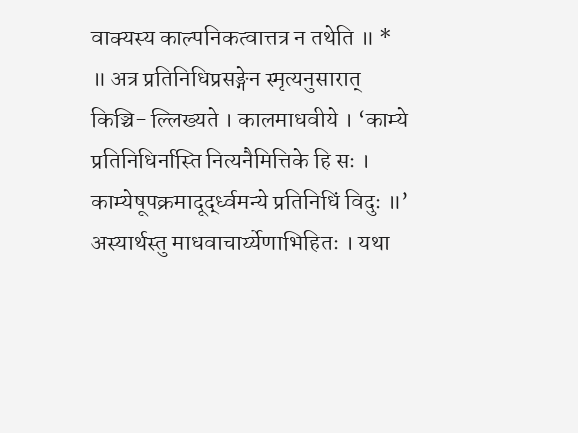वाक्यस्य काल्पनिकत्वात्तत्र न तथेति ॥ * ॥ अत्र प्रतिनिधिप्रसङ्गेन स्मृत्यनुसारात् किञ्चि- ल्लिख्यते । कालमाधवीये । ‘काम्ये प्रतिनिधिर्नास्ति नित्यनैमित्तिके हि सः । काम्येषूपक्रमादूर्द्ध्वमन्ये प्रतिनिधिं विदुः ॥’ अस्यार्थस्तु माधवाचार्य्येणाभिहितः । यथा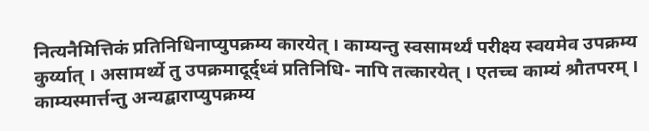नित्यनैमित्तिकं प्रतिनिधिनाप्युपक्रम्य कारयेत् । काम्यन्तु स्वसामर्थ्यं परीक्ष्य स्वयमेव उपक्रम्य कुर्य्यात् । असामर्थ्ये तु उपक्रमादूर्द्ध्वं प्रतिनिधि- नापि तत्कारयेत् । एतच्च काम्यं श्रौतपरम् । काम्यस्मार्त्तन्तु अन्यद्बाराप्युपक्रम्य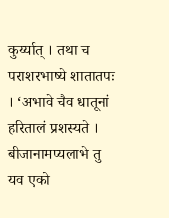कुर्य्यात् । तथा च पराशरभाष्ये शातातपः । ‘अभावे चैव धातूनां हरितालं प्रशस्यते । बीजानामप्यलाभे तु यव एको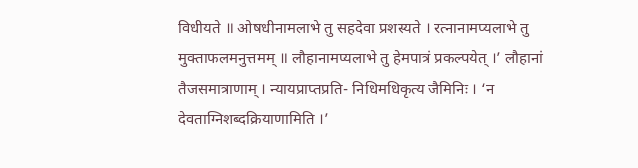विधीयते ॥ ओषधीनामलाभे तु सहदेवा प्रशस्यते । रत्नानामप्यलाभे तु मुक्ताफलमनुत्तमम् ॥ लौहानामप्यलाभे तु हेमपात्रं प्रकल्पयेत् ।’ लौहानां तैजसमात्राणाम् । न्यायप्राप्तप्रति- निधिमधिकृत्य जैमिनिः । ‘न देवताग्निशब्दक्रियाणामिति ।’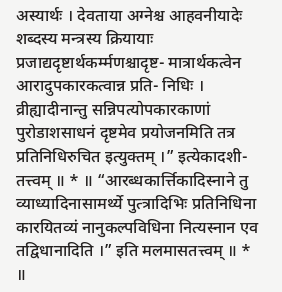अस्यार्थः । देवताया अग्नेश्च आहवनीयादेः शब्दस्य मन्त्रस्य क्रियायाः प्रजाद्यदृष्टार्थकर्म्मणश्चादृष्ट- मात्रार्थकत्वेन आरादुपकारकत्वान्न प्रति- निधिः । व्रीह्यादीनान्तु सन्निपत्योपकारकाणां पुरोडाशसाधनं दृष्टमेव प्रयोजनमिति तत्र प्रतिनिधिरुचित इत्युक्तम् ।” इत्येकादशी- तत्त्वम् ॥ * ॥ “आरब्धकार्त्तिकादिस्नाने तु व्याध्यादिनासामर्थ्ये पुत्त्रादिभिः प्रतिनिधिना कारयितव्यं नानुकल्पविधिना नित्यस्नान एव तद्विधानादिति ।” इति मलमासतत्त्वम् ॥ * ॥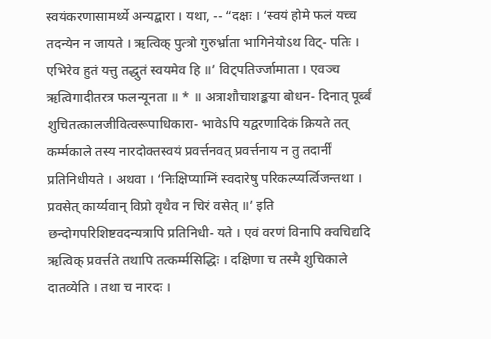स्वयंकरणासामर्थ्ये अन्यद्बारा । यथा, -- “दक्षः । ‘स्वयं होमे फलं यच्च तदन्येन न जायते । ऋत्विक् पुत्त्रो गुरुर्भ्राता भागिनेयोऽथ विट्- पतिः । एभिरेव हुतं यत्तु तद्धुतं स्वयमेव हि ॥’ विट्पतिर्ज्जामाता । एवञ्च ऋत्विगादीतरत्र फलन्यूनता ॥ * ॥ अत्राशौचाशङ्कया बोधन- दिनात् पूर्ब्बं शुचितत्कालजीवित्वरूपाधिकारा- भावेऽपि यद्वरणादिकं क्रियते तत् कर्म्मकाले तस्य नारदोक्तस्वयं प्रवर्त्तनवत् प्रवर्त्तनाय न तु तदार्नीं प्रतिनिधीयते । अथवा । ‘निःक्षिप्याग्निं स्वदारेषु परिकल्प्यर्त्विजन्तथा । प्रवसेत् कार्य्यवान् विप्रो वृथैव न चिरं वसेत् ॥’ इति छन्दोगपरिशिष्टवदन्यत्रापि प्रतिनिधी- यते । एवं वरणं विनापि क्वचिद्यदि ऋत्विक् प्रवर्त्तते तथापि तत्कर्म्मसिद्धिः । दक्षिणा च तस्मै शुचिकाले दातव्येति । तथा च नारदः ।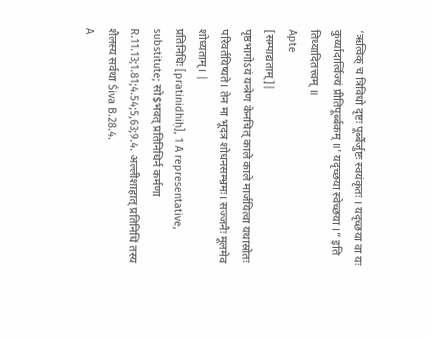‘ऋत्विक् च त्रिविधो दृष्टः पूर्ब्बैर्जुष्टः स्वयंकृतः । यदृच्छया वा यः कुर्य्यादार्त्विज्यं प्रीतिपूर्ब्बकम् ॥’ यदृच्छया स्वेच्छया ।” इति तिथ्यादितत्त्वम् ॥
Apte
[सम्पाद्यताम्]|
पृष्ठभागोऽयं यन्त्रेण केनचित् काले काले मार्जयित्वा यथास्रोतः परिवर्तयिष्यते। तेन मा भूदत्र शोधनसम्भ्रमः। सज्जनैः मूलमेव शोध्यताम्। |
प्रतिनिधिः [pratinidhiḥ], 1 A representative, substitute; सो$भवत् प्रतिनिधिर्न कर्मणा R.11.13;1.81;4.54;5,63;9.4. अल्लीशाहात् प्रतिनिधिं तस्य शैलस्य सर्वथा Śiva B.28.4.
A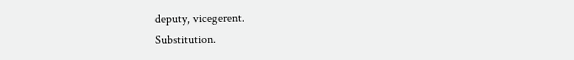deputy, vicegerent.
Substitution.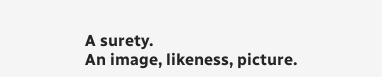A surety.
An image, likeness, picture.